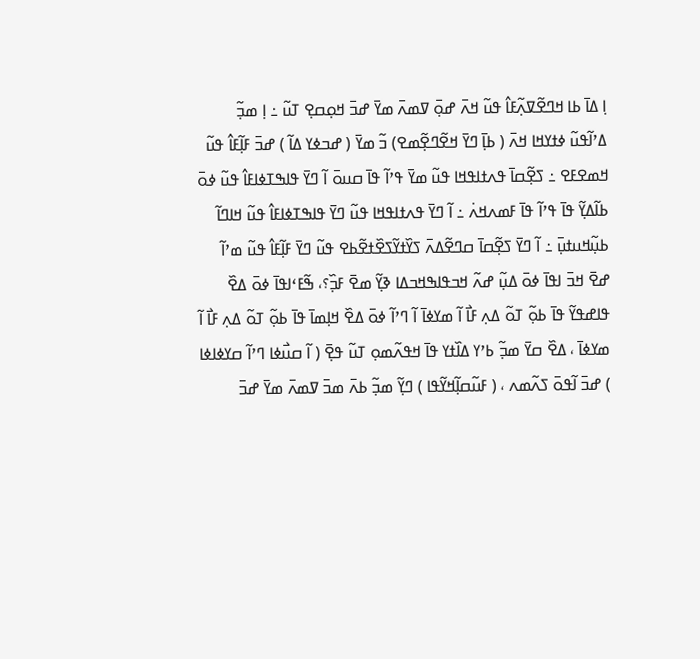ߊ߲ ߡߊ߫ ߕߊ ߞߣߐ߬ߜߍ߲߬ߓߊ߮ ߟߎ߬ ߞߍ߫ ߝߋ߲߫ ߜߘߍ߫ ߘߌ߫ ߝߏ߫ ߞߋ߲ߛߐ߲ ߠߎ߬ ߸ ߊ߲ ߘߏ߲߬ ߡߴߊ߬ߟߎ߬ ߦߙߌߞߊ ߞߍ߫ ( ߕߊ߲߫ ߣߌ߫ ߞߐ߬ߣߐ߲߬ߘߐ) ߏ߬ ߘߌ߫ ( ߝߏߦߌ ߡߊ߬ ) ߝߏ߫ ߓߊ߲߬ߓߊ߮ ߟߎ߬ ߞߘߐߓߐ ߸ ߖߐ߲߬ߛߊ߫ ߟߍߙߊߟߞߊ ߟߎ߬ ߘߌ߫ ߟߴߊ߬ ߟߊ߫ ߛߎߋ߫ ߊ߬ ߣߌ߫ ߟߊߒߠߦߊߓߊ߮ ߟߎ߬ ߦߋ߫ ߕߊ߬ߡߌ߲߬ ߟߊ߫ ߟߴߊ߬ ߟߊ߫ ߓߘߍߞߍ߭ ߸ ߊ߬ ߣߌ߫ ߟߍߙߊߟߞߊ ߟߎ߬ ߣߌ߫ ߟߊߒߠߦߊߓߊ߮ ߟߎ߬ ߞߊߣߊ߬ ߕߎ߲߬ߞߎߙߎ߲߫ ߸ ߊ߬ ߣߌ߫ ߖߐ߲߬ߛߊ߫ ߛߣߐ߬ߡߍ߫ ߖߌ߰ߙߌ߬ߖߐ߰ߙߐ߬ߕߐ ߟߎ߬ ߣߌ߫ ߓߊ߲߬ߓߊ߮ ߟߎ߬ ߘߴߊ߬ ߝߐ߫ ߞߏ߫ ߊߟߊ߫ ߦߋ߫ ߡߎ߲߬ ߝߍ߬ ߞߏߟߊߒߞߏߡߊ ߢߌ߲߬ ߘߐ߫ ߓߏ߲߰؟، ߒ߬ߓߵߊߟߊ߫ ߦߋ߫ ߡߐ߰ ߟߊߝߟߌ߬ ߟߊ߫ ߕߋ߲߬ ߠߋ߬ ߡߍ߲ ߓߊ߯ ߊ߬ ߘߌߦߊ߫ ߊ߬ ߣߴߊ߬ ߦߋ߫ ߡߐ߰ ߞߊ߲ߘߊ߫ ߟߊ߫ ߕߋ߲߬ ߠߋ߬ ߡߍ߲ ߓߊ߯ ߊ߬ ߘߌߦߊ߫ ، ߡߐ߰ ߛߌ߫ ߘߏ߲߬ ߕߴߌ ߡߊ߰ߙߌ ߟߊ߫ ߞߟߍ߬ߘߋ߲ ߠߎ߬ ߟߐ߲߫ ( ߊ߬ ߛߎ߯ߦߊ ߣߴߊ߬ ߛߌߦߊߦߊ ) ߝߏ߫ ߊ߬ߟߋ߫ ߖߍ߬ߘߍ ، ( ߓߎ߬ߛߊ߲߬ߞߌ߬ߟߊ ) ߣߌ߲߬ ߘߏ߲߬ ߕߍ߫ ߘߏ߫ ߜߘߍ߫ ߘߌ߫ ߝߏ߫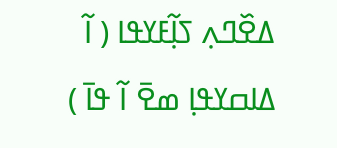ߡߐ߰ߣߍ߲ ߖߊ߲߬ߓߌߟߊ ( ߊ߬ ߡߊߛߌߟߊ߲ ߘߐ߫ ߊ߬ ߟߊ߫ )